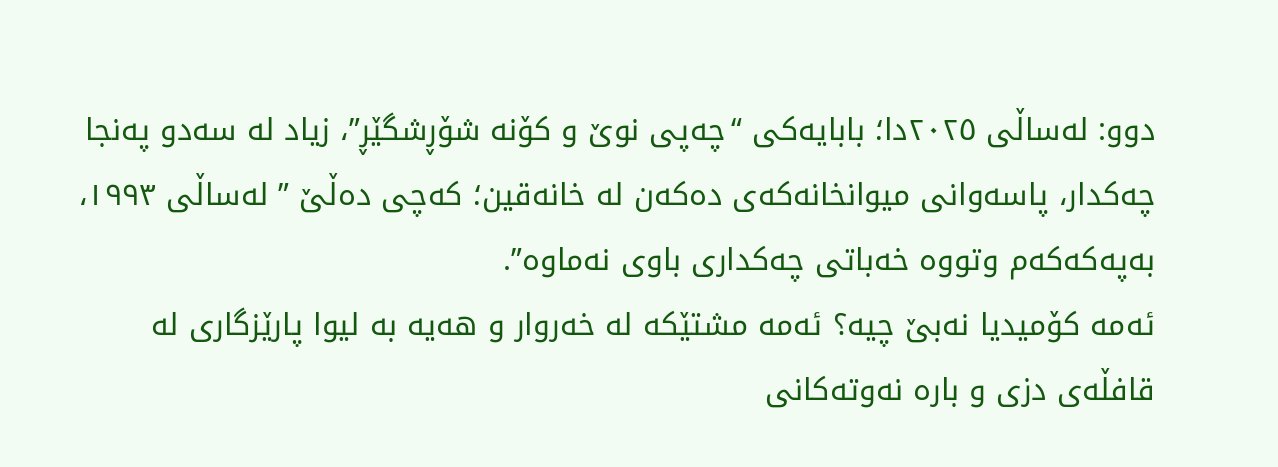دوو: لەساڵی ٢٠٢٥دا؛ بابایەکی “چەپی نوێ و کۆنە شۆڕشگێڕ”، زیاد لە سەدو پەنجا چەکدار، پاسەوانی میوانخانەکەی دەکەن لە خانەقین؛ کەچی دەڵێ ” لەساڵی ١٩٩٣، بەپەکەکەم وتووە خەباتی چەکداری باوی نەماوە”.
ئەمە کۆمیدیا نەبێ چیە؟ ئەمە مشتێکە لە خەروار و هەیە بە لیوا پارێزگاری لە قافڵەی دزی و بارە نەوتەکانی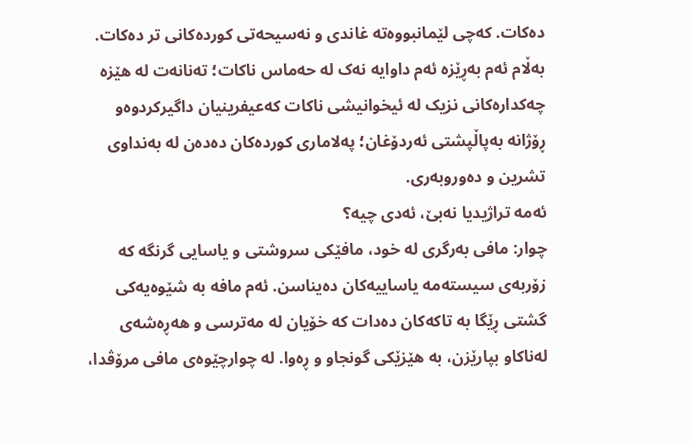دەکات. کەچی لێمانبووەتە غاندی و نەسیحەتی کوردەکانی تر دەکات.
بەڵام ئەم بەڕێزە ئەم داوایە نەک لە حەماس ناکات؛ تەنانەت لە ھێزە چەکدارەکانی نزیک لە ئیخوانیشی ناکات کەعیفرینیان داگیرکردوەو ڕۆژانە بەپاڵپشتی ئەردۆغان؛ پەلاماری کوردەکان دەدەن لە بەنداوی تشرین و دەوروبەری.
ئەمە تراژیدیا نەبێ، ئەدی چیە؟
چوار: مافی بەرگری لە خود، مافێکی سروشتی و یاسایی گرنگە کە زۆربەی سیستەمە یاساییەکان دەیناسن. ئەم مافە بە شێوەیەکی گشتی ڕێگا بە تاکەکان دەدات کە خۆیان لە مەترسی و هەڕەشەی لەناکاو بپارێزن، بە هێزێکی گونجاو و ڕەوا. لە چوارچێوەی مافی مرۆڤدا،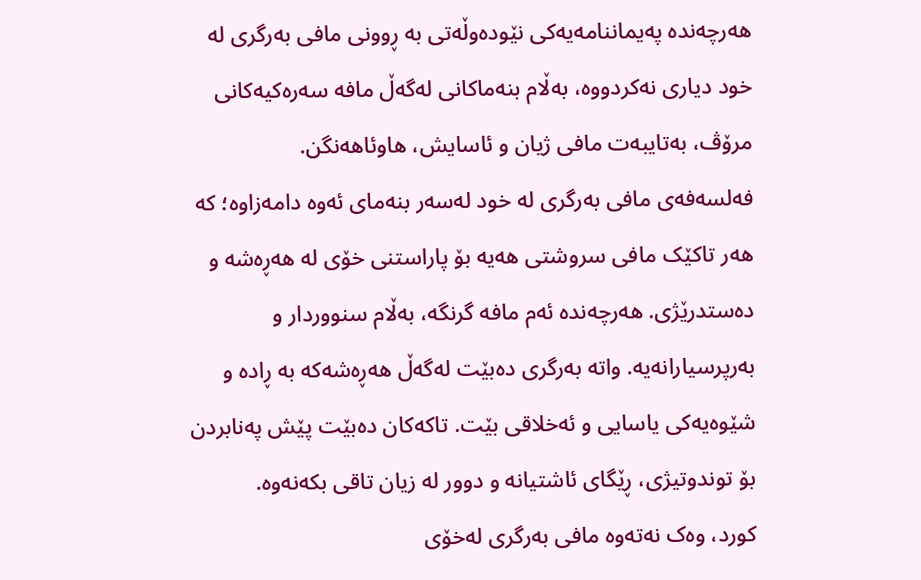هەرچەندە پەیماننامەیەکی نێودەوڵەتی بە ڕوونی مافی بەرگری لە خود دیاری نەکردووە، بەڵام بنەماکانی لەگەڵ مافە سەرەکیەکانی مرۆڤ، بەتایبەت مافی ژیان و ئاسایش، هاوئاهەنگن.
فەلسەفەی مافی بەرگری لە خود لەسەر بنەمای ئەوە دامەزاوە؛ کە هەر تاکێک مافی سروشتی هەیە بۆ پاراستنی خۆی لە هەڕەشە و دەستدرێژی. هەرچەندە ئەم مافە گرنگە، بەڵام سنووردار و بەرپرسیارانەیە. واتە بەرگری دەبێت لەگەڵ هەڕەشەکە بە ڕادە و شێوەیەکی یاسایی و ئەخلاقی بێت. تاکەکان دەبێت پێش پەنابردن بۆ توندوتیژی، ڕێگای ئاشتیانە و دوور لە زیان تاقی بکەنەوە.
کورد، وەک نەتەوە مافی بەرگری لەخۆی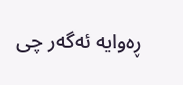ڕەوایە ئەگەر چی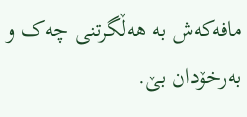مافەکەش بە هەڵگرتنی چەک و بەرخۆدان بێ.